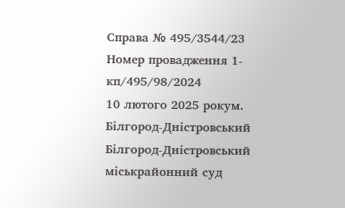Справа № 495/3544/23
Номер провадження 1-кп/495/98/2024
10 лютого 2025 рокум. Білгород-Дністровський
Білгород-Дністровський міськрайонний суд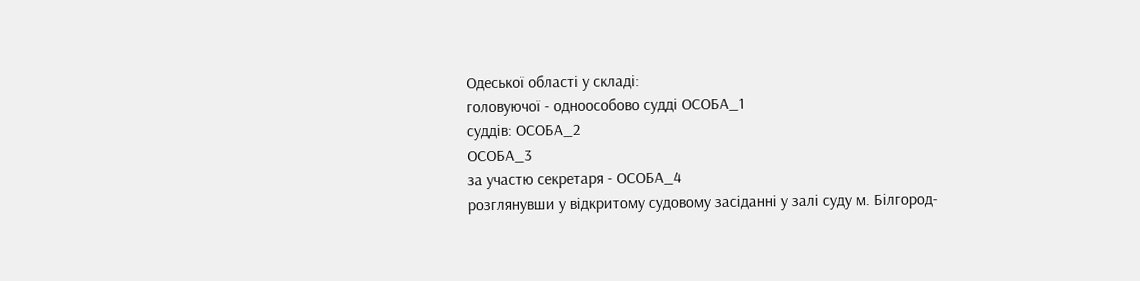Одеської області у складі:
головуючої - одноособово судді ОСОБА_1
суддів: ОСОБА_2
ОСОБА_3
за участю секретаря - ОСОБА_4
розглянувши у відкритому судовому засіданні у залі суду м. Білгород-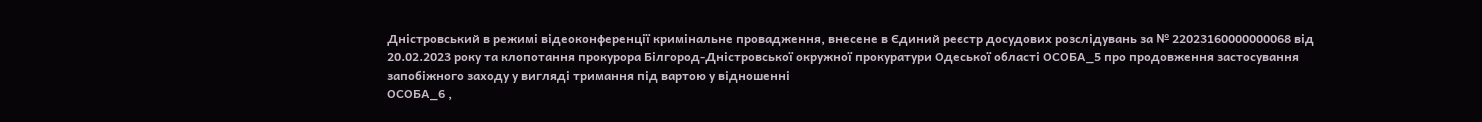Дністровський в режимі відеоконференції кримінальне провадження, внесене в Єдиний реєстр досудових розслідувань за № 22023160000000068 від 20.02.2023 року та клопотання прокурора Білгород-Дністровської окружної прокуратури Одеської області ОСОБА_5 про продовження застосування запобіжного заходу у вигляді тримання під вартою у відношенні
ОСОБА_6 ,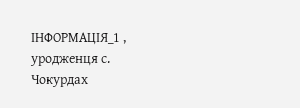ІНФОРМАЦІЯ_1 , уродженця с. Чокурдах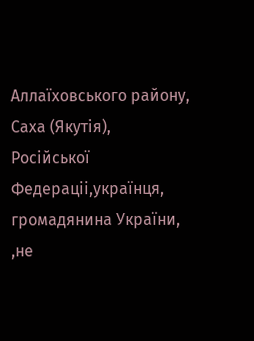Аллаїховського району, Саха (Якутія), Російської Федераціі,українця, громадянина України, ,не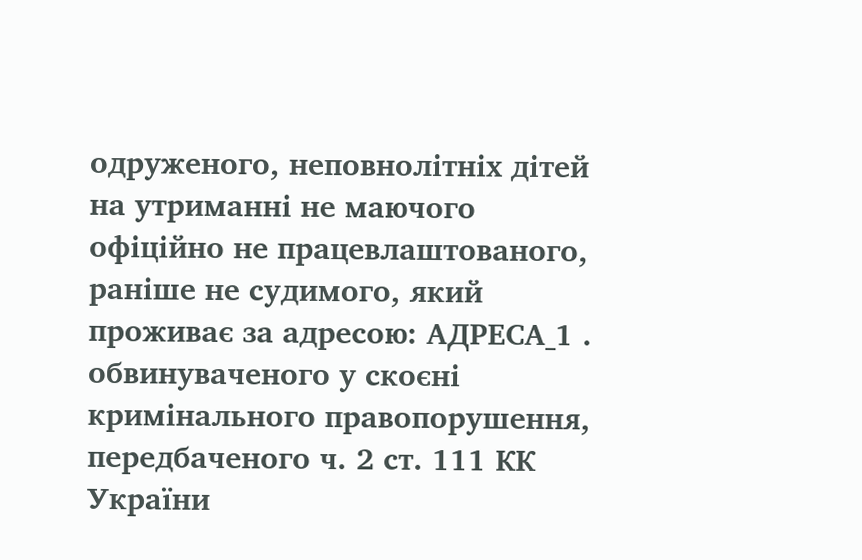одруженого, неповнолітніх дітей на утриманні не маючого офіційно не працевлаштованого, раніше не судимого, який проживає за адресою: АДРЕСА_1 .
обвинуваченого у скоєні кримінального правопорушення, передбаченого ч. 2 ст. 111 КК України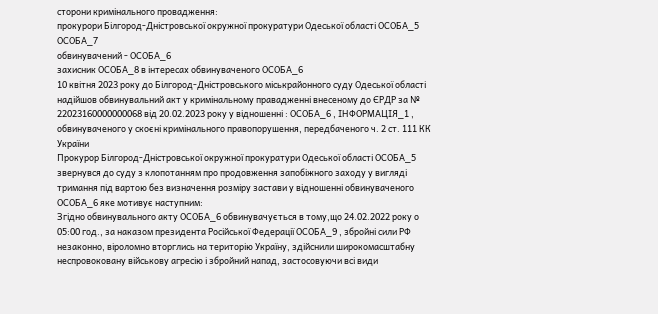сторони кримінального провадження:
прокурори Білгород-Дністровської окружної прокуратури Одеської області ОСОБА_5 ОСОБА_7
обвинувачений - ОСОБА_6
захисник ОСОБА_8 в інтересах обвинуваченого ОСОБА_6
10 квітня 2023 року до Білгород-Дністровського міськрайонного суду Одеської області надійшов обвинувальний акт у кримінальному правадженні внесеному до ЄРДР за № 22023160000000068 від 20.02.2023 року у відношенні : ОСОБА_6 , ІНФОРМАЦІЯ_1 , обвинуваченого у скоєні кримінального правопорушення, передбаченого ч. 2 ст. 111 КК України
Прокурор Білгород-Дністровської окружної прокуратури Одеської області ОСОБА_5 звернувся до суду з клопотанням про продовження запобіжного заходу у вигляді тримання під вартою без визначення розміру застави у відношенні обвинуваченого ОСОБА_6 яке мотивує наступним:
Згідно обвинувального акту ОСОБА_6 обвинувачується в тому,що 24.02.2022 року о 05:00 год., за наказом президента Російської Федерації ОСОБА_9 , збройні сили РФ незаконно, віроломно вторглись на територію Україну, здійснили широкомасштабну неспровоковану військову агресію і збройний напад, застосовуючи всі види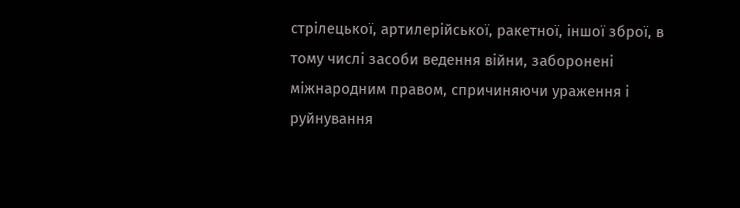стрілецької, артилерійської, ракетної, іншої зброї, в тому числі засоби ведення війни, заборонені міжнародним правом, спричиняючи ураження і руйнування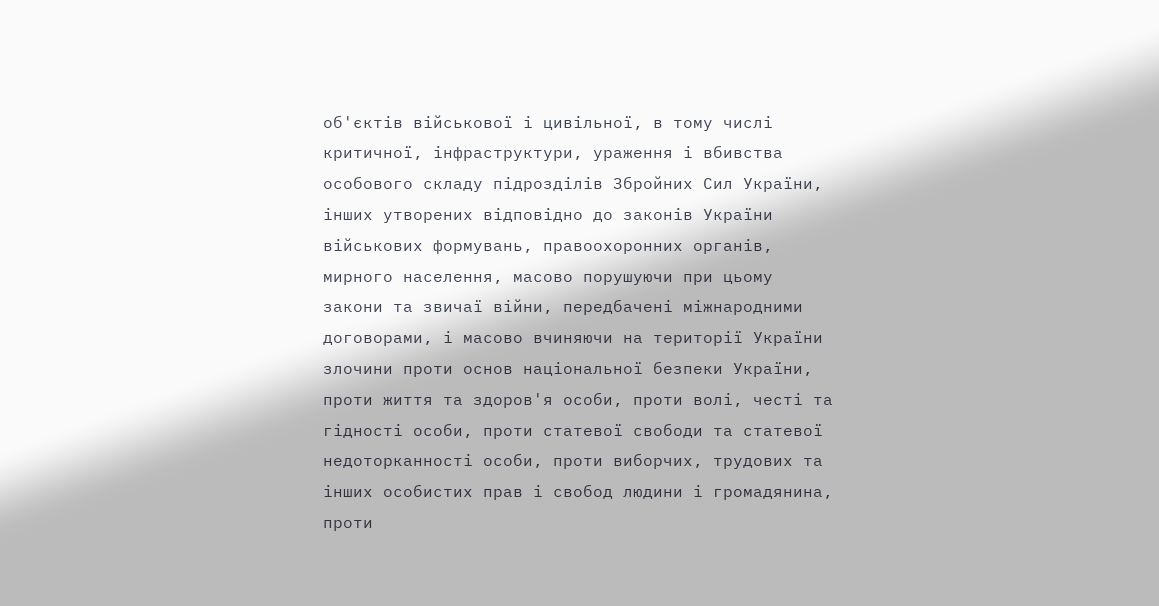об'єктів військової і цивільної, в тому числі критичної, інфраструктури, ураження і вбивства особового складу підрозділів Збройних Сил України, інших утворених відповідно до законів України військових формувань, правоохоронних органів, мирного населення, масово порушуючи при цьому закони та звичаї війни, передбачені міжнародними договорами, і масово вчиняючи на території України злочини проти основ національної безпеки України, проти життя та здоров'я особи, проти волі, честі та гідності особи, проти статевої свободи та статевої недоторканності особи, проти виборчих, трудових та інших особистих прав і свобод людини і громадянина, проти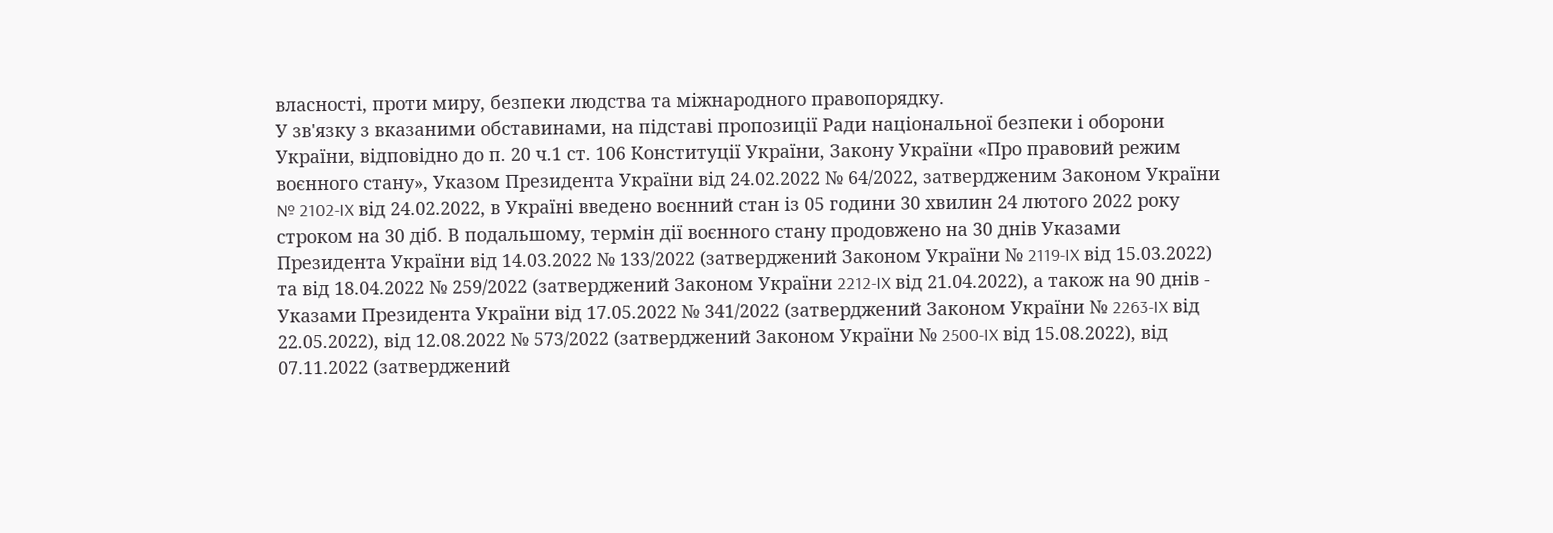власності, проти миру, безпеки людства та міжнародного правопорядку.
У зв'язку з вказаними обставинами, на підставі пропозиції Ради національної безпеки і оборони України, відповідно до п. 20 ч.1 ст. 106 Конституції України, Закону України «Про правовий режим воєнного стану», Указом Президента України від 24.02.2022 № 64/2022, затвердженим Законом України № 2102-IX від 24.02.2022, в Україні введено воєнний стан із 05 години 30 хвилин 24 лютого 2022 року строком на 30 діб. В подальшому, термін дії воєнного стану продовжено на 30 днів Указами Президента України від 14.03.2022 № 133/2022 (затверджений Законом України № 2119-IX від 15.03.2022) та від 18.04.2022 № 259/2022 (затверджений Законом України 2212-IX від 21.04.2022), а також на 90 днів - Указами Президента України від 17.05.2022 № 341/2022 (затверджений Законом України № 2263-IX від 22.05.2022), від 12.08.2022 № 573/2022 (затверджений Законом України № 2500-IX від 15.08.2022), від 07.11.2022 (затверджений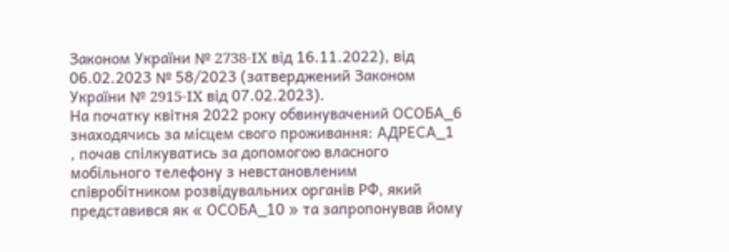Законом України № 2738-IX від 16.11.2022), від 06.02.2023 № 58/2023 (затверджений Законом України № 2915-IX від 07.02.2023).
На початку квітня 2022 року обвинувачений ОСОБА_6 знаходячись за місцем свого проживання: АДРЕСА_1 , почав спілкуватись за допомогою власного мобільного телефону з невстановленим співробітником розвідувальних органів РФ, який представився як « ОСОБА_10 » та запропонував йому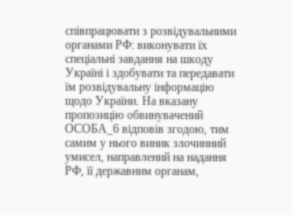співпрацювати з розвідувальними органами РФ: виконувати їх спеціальні завдання на шкоду Україні і здобувати та передавати їм розвідувальну інформацію щодо України. На вказану пропозицію обвинувачений ОСОБА_6 відповів згодою, тим самим у нього виник злочинний умисел, направлений на надання РФ, її державним органам,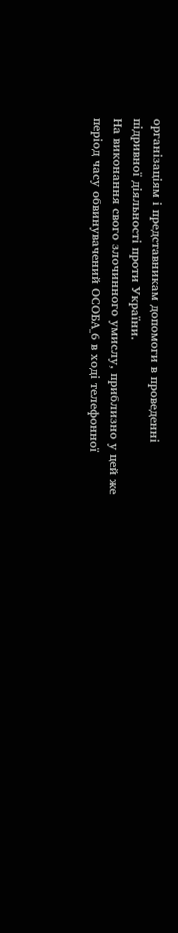організаціям і представникам допомоги в проведенні підривної діяльності проти України.
На виконання свого злочинного умислу, приблизно у цей же період часу обвинувачений ОСОБА_6 в ході телефонної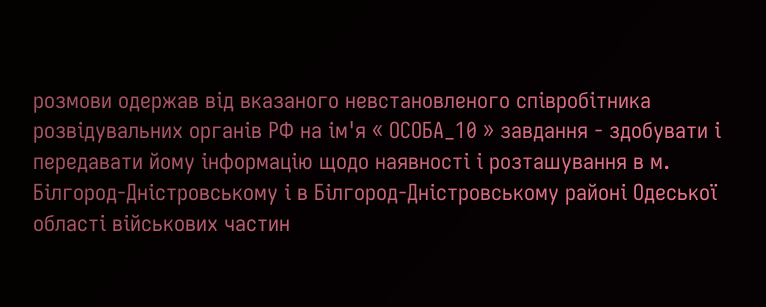розмови одержав від вказаного невстановленого співробітника розвідувальних органів РФ на ім'я « ОСОБА_10 » завдання - здобувати і передавати йому інформацію щодо наявності і розташування в м. Білгород-Дністровському і в Білгород-Дністровському районі Одеської області військових частин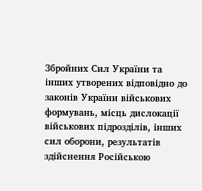Збройних Сил України та інших утворених відповідно до законів України військових формувань, місць дислокації військових підрозділів, інших сил оборони, результатів здійснення Російською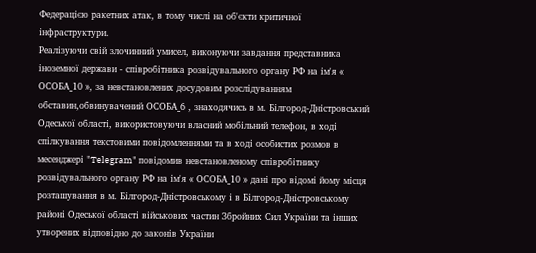Федерацією ракетних атак, в тому числі на об'єкти критичної інфраструктури.
Реалізуючи свій злочинний умисел, виконуючи завдання представника іноземної держави - співробітника розвідувального органу РФ на ім'я « ОСОБА_10 », за невстановлених досудовим розслідуванням обставин,обвинувачений ОСОБА_6 , знаходячись в м. Білгород-Дністровський Одеської області, використовуючи власний мобільний телефон, в ході спілкування текстовими повідомленнями та в ході особистих розмов в месенджері "Telegram" повідомив невстановленому співробітнику розвідувального органу РФ на ім'я « ОСОБА_10 » дані про відомі йому місця розташування в м. Білгород-Дністровському і в Білгород-Дністровському районі Одеської області військових частин Збройних Сил України та інших утворених відповідно до законів України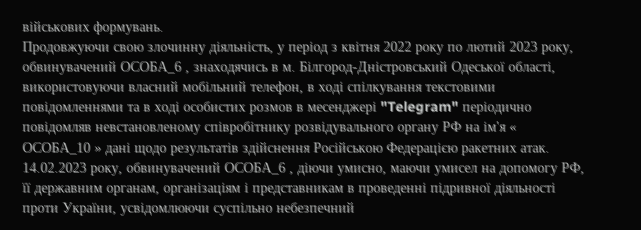військових формувань.
Продовжуючи свою злочинну діяльність, у період з квітня 2022 року по лютий 2023 року, обвинувачений ОСОБА_6 , знаходячись в м. Білгород-Дністровський Одеської області, використовуючи власний мобільний телефон, в ході спілкування текстовими повідомленнями та в ході особистих розмов в месенджері "Telegram" періодично повідомляв невстановленому співробітнику розвідувального органу РФ на ім'я « ОСОБА_10 » дані щодо результатів здійснення Російською Федерацією ракетних атак.
14.02.2023 року, обвинувачений ОСОБА_6 , діючи умисно, маючи умисел на допомогу РФ, її державним органам, організаціям і представникам в проведенні підривної діяльності проти України, усвідомлюючи суспільно небезпечний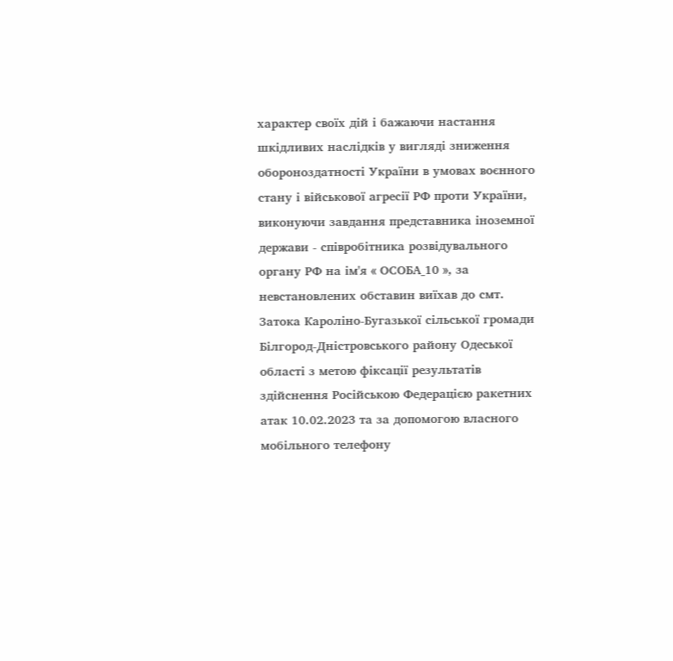характер своїх дій і бажаючи настання шкідливих наслідків у вигляді зниження обороноздатності України в умовах воєнного стану і військової агресії РФ проти України, виконуючи завдання представника іноземної держави - співробітника розвідувального органу РФ на ім'я « ОСОБА_10 », за невстановлених обставин виїхав до смт. Затока Кароліно-Бугазької сільської громади Білгород-Дністровського району Одеської області з метою фіксації результатів здійснення Російською Федерацією ракетних атак 10.02.2023 та за допомогою власного мобільного телефону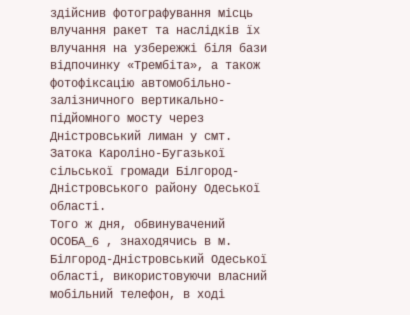здійснив фотографування місць влучання ракет та наслідків їх влучання на узбережжі біля бази відпочинку «Трембіта», а також фотофіксацію автомобільно-залізничного вертикально-підйомного мосту через Дністровський лиман у смт. Затока Кароліно-Бугазької сільської громади Білгород-Дністровського району Одеської області.
Того ж дня, обвинувачений ОСОБА_6 , знаходячись в м. Білгород-Дністровський Одеської області, використовуючи власний мобільний телефон, в ході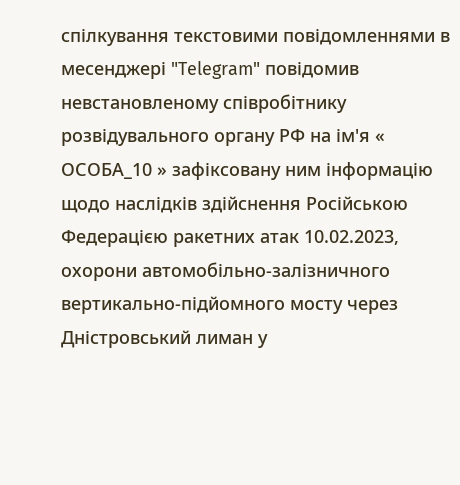спілкування текстовими повідомленнями в месенджері "Telegram" повідомив невстановленому співробітнику розвідувального органу РФ на ім'я « ОСОБА_10 » зафіксовану ним інформацію щодо наслідків здійснення Російською Федерацією ракетних атак 10.02.2023, охорони автомобільно-залізничного вертикально-підйомного мосту через Дністровський лиман у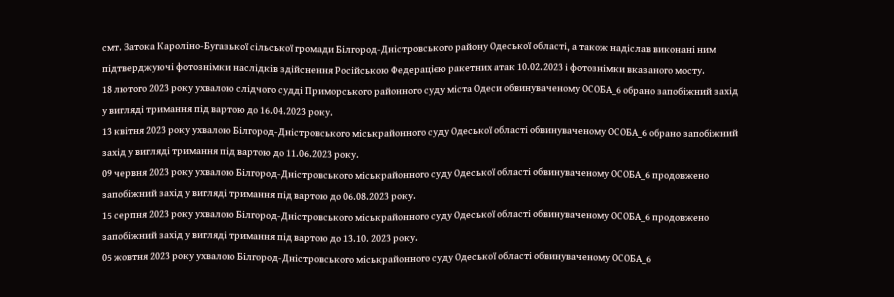смт. Затока Кароліно-Бугазької сільської громади Білгород-Дністровського району Одеської області, а також надіслав виконані ним підтверджуючі фотознімки наслідків здійснення Російською Федерацією ракетних атак 10.02.2023 і фотознімки вказаного мосту.
18 лютого 2023 року ухвалою слідчого судді Приморського районного суду міста Одеси обвинуваченому ОСОБА_6 обрано запобіжний захід у вигляді тримання під вартою до 16.04.2023 року.
13 квітня 2023 року ухвалою Білгород-Дністровського міськрайонного суду Одеської області обвинуваченому ОСОБА_6 обрано запобіжний захід у вигляді тримання під вартою до 11.06.2023 року.
09 червня 2023 року ухвалою Білгород-Дністровського міськрайонного суду Одеської області обвинуваченому ОСОБА_6 продовжено запобіжний захід у вигляді тримання під вартою до 06.08.2023 року.
15 серпня 2023 року ухвалою Білгород-Дністровського міськрайонного суду Одеської області обвинуваченому ОСОБА_6 продовжено запобіжний захід у вигляді тримання під вартою до 13.10. 2023 року.
05 жовтня 2023 року ухвалою Білгород-Дністровського міськрайонного суду Одеської області обвинуваченому ОСОБА_6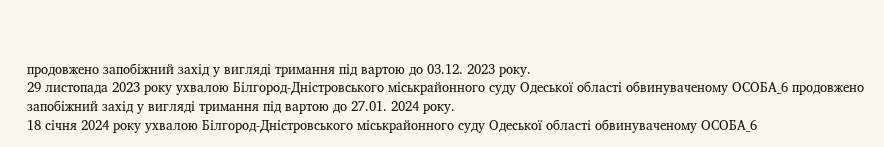продовжено запобіжний захід у вигляді тримання під вартою до 03.12. 2023 року.
29 листопада 2023 року ухвалою Білгород-Дністровського міськрайонного суду Одеської області обвинуваченому ОСОБА_6 продовжено запобіжний захід у вигляді тримання під вартою до 27.01. 2024 року.
18 січня 2024 року ухвалою Білгород-Дністровського міськрайонного суду Одеської області обвинуваченому ОСОБА_6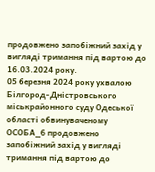продовжено запобіжний захід у вигляді тримання під вартою до 16.03.2024 року.
05 березня 2024 року ухвалою Білгород-Дністровського міськрайонного суду Одеської області обвинуваченому ОСОБА_6 продовжено запобіжний захід у вигляді тримання під вартою до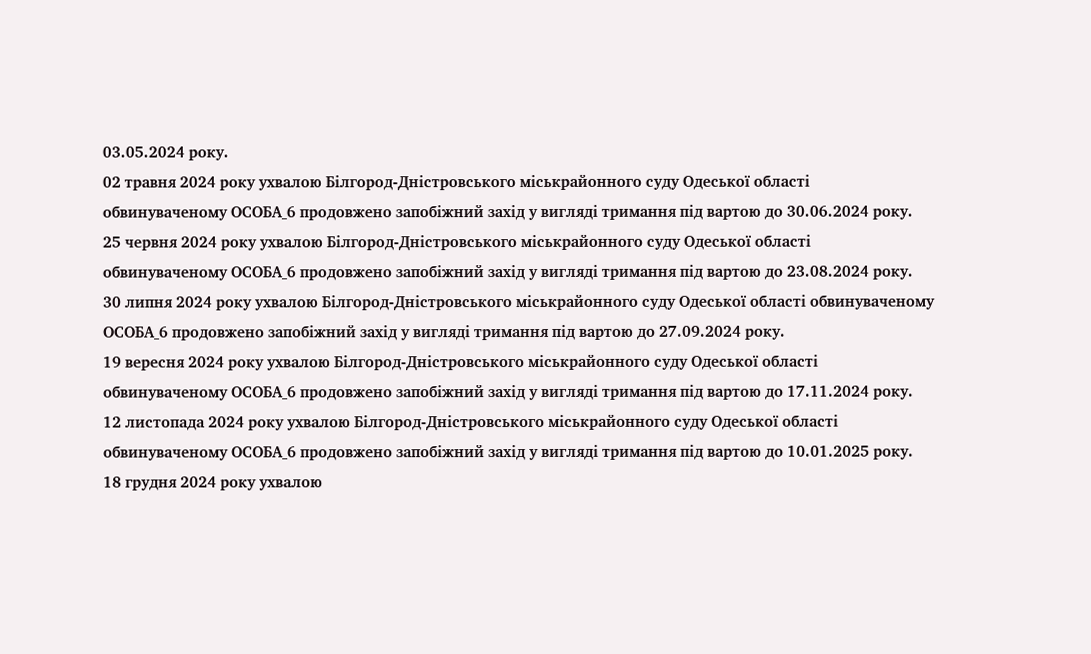03.05.2024 року.
02 травня 2024 року ухвалою Білгород-Дністровського міськрайонного суду Одеської області обвинуваченому ОСОБА_6 продовжено запобіжний захід у вигляді тримання під вартою до 30.06.2024 року.
25 червня 2024 року ухвалою Білгород-Дністровського міськрайонного суду Одеської області обвинуваченому ОСОБА_6 продовжено запобіжний захід у вигляді тримання під вартою до 23.08.2024 року.
30 липня 2024 року ухвалою Білгород-Дністровського міськрайонного суду Одеської області обвинуваченому ОСОБА_6 продовжено запобіжний захід у вигляді тримання під вартою до 27.09.2024 року.
19 вересня 2024 року ухвалою Білгород-Дністровського міськрайонного суду Одеської області обвинуваченому ОСОБА_6 продовжено запобіжний захід у вигляді тримання під вартою до 17.11.2024 року.
12 листопада 2024 року ухвалою Білгород-Дністровського міськрайонного суду Одеської області обвинуваченому ОСОБА_6 продовжено запобіжний захід у вигляді тримання під вартою до 10.01.2025 року.
18 грудня 2024 року ухвалою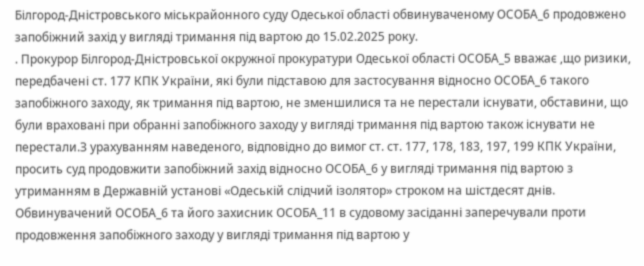Білгород-Дністровського міськрайонного суду Одеської області обвинуваченому ОСОБА_6 продовжено запобіжний захід у вигляді тримання під вартою до 15.02.2025 року.
. Прокурор Білгород-Дністровської окружної прокуратури Одеської області ОСОБА_5 вважає ,що ризики, передбачені ст. 177 КПК України, які були підставою для застосування відносно ОСОБА_6 такого запобіжного заходу, як тримання під вартою, не зменшилися та не перестали існувати, обставини, що були враховані при обранні запобіжного заходу у вигляді тримання під вартою також існувати не перестали.З урахуванням наведеного, відповідно до вимог ст. ст. 177, 178, 183, 197, 199 КПК України, просить суд продовжити запобіжний захід відносно ОСОБА_6 у вигляді тримання під вартою з утриманням в Державній установі «Одеській слідчий ізолятор» строком на шістдесят днів.
Обвинувачений ОСОБА_6 та його захисник ОСОБА_11 в судовому засіданні заперечували проти продовження запобіжного заходу у вигляді тримання під вартою у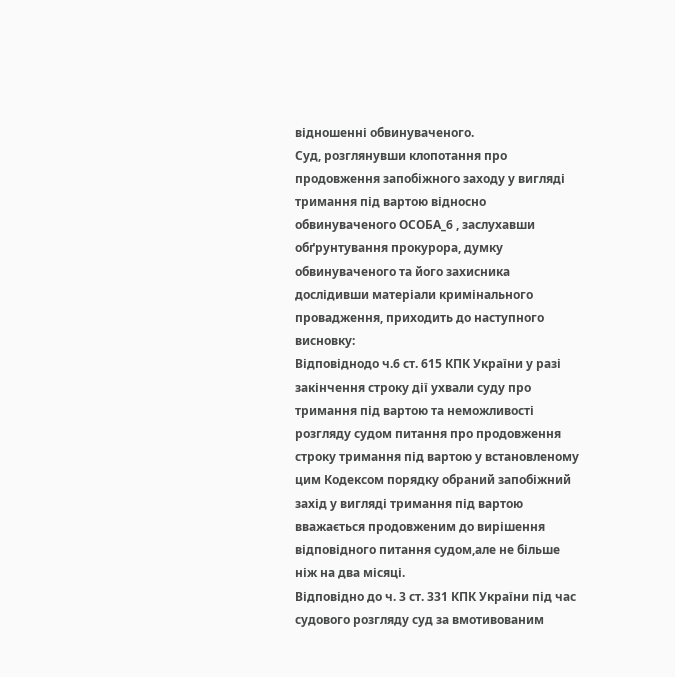відношенні обвинуваченого.
Суд, розглянувши клопотання про продовження запобіжного заходу у вигляді тримання під вартою відносно обвинуваченого ОСОБА_6 , заслухавши обґрунтування прокурора, думку обвинуваченого та його захисника дослідивши матеріали кримінального провадження, приходить до наступного висновку:
Відповіднодо ч.6 ст. 615 КПК України у разі закінчення строку дії ухвали суду про тримання під вартою та неможливості розгляду судом питання про продовження строку тримання під вартою у встановленому цим Кодексом порядку обраний запобіжний захід у вигляді тримання під вартою вважається продовженим до вирішення відповідного питання судом,але не більше ніж на два місяці.
Відповідно до ч. 3 ст. 331 КПК України під час судового розгляду суд за вмотивованим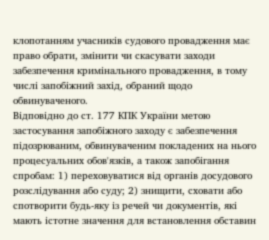клопотанням учасників судового провадження має право обрати, змінити чи скасувати заходи забезпечення кримінального провадження, в тому числі запобіжний захід, обраний щодо обвинуваченого.
Відповідно до ст. 177 КПК України метою застосування запобіжного заходу є забезпечення підозрюваним, обвинуваченим покладених на нього процесуальних обов'язків, а також запобігання спробам: 1) переховуватися від органів досудового розслідування або суду; 2) знищити, сховати або спотворити будь-яку із речей чи документів, які мають істотне значення для встановлення обставин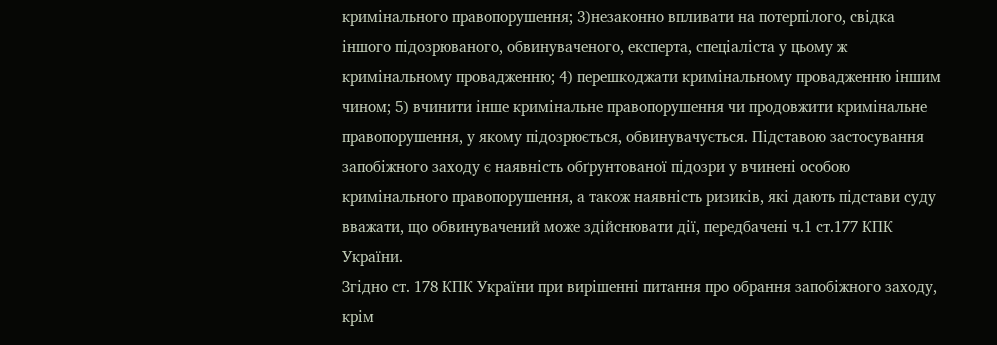кримінального правопорушення; 3)незаконно впливати на потерпілого, свідка іншого підозрюваного, обвинуваченого, експерта, спеціаліста у цьому ж кримінальному провадженню; 4) перешкоджати кримінальному провадженню іншим чином; 5) вчинити інше кримінальне правопорушення чи продовжити кримінальне правопорушення, у якому підозрюється, обвинувачується. Підставою застосування запобіжного заходу є наявність обґрунтованої підозри у вчинені особою кримінального правопорушення, а також наявність ризиків, які дають підстави суду вважати, що обвинувачений може здійснювати дії, передбачені ч.1 ст.177 КПК України.
Згідно ст. 178 КПК України при вирішенні питання про обрання запобіжного заходу, крім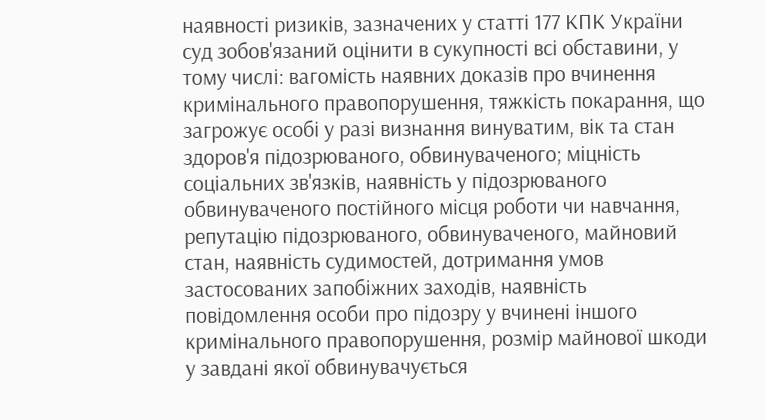наявності ризиків, зазначених у статті 177 КПК України суд зобов'язаний оцінити в сукупності всі обставини, у тому числі: вагомість наявних доказів про вчинення кримінального правопорушення, тяжкість покарання, що загрожує особі у разі визнання винуватим, вік та стан здоров'я підозрюваного, обвинуваченого; міцність соціальних зв'язків, наявність у підозрюваного обвинуваченого постійного місця роботи чи навчання, репутацію підозрюваного, обвинуваченого, майновий стан, наявність судимостей, дотримання умов застосованих запобіжних заходів, наявність повідомлення особи про підозру у вчинені іншого кримінального правопорушення, розмір майнової шкоди у завдані якої обвинувачується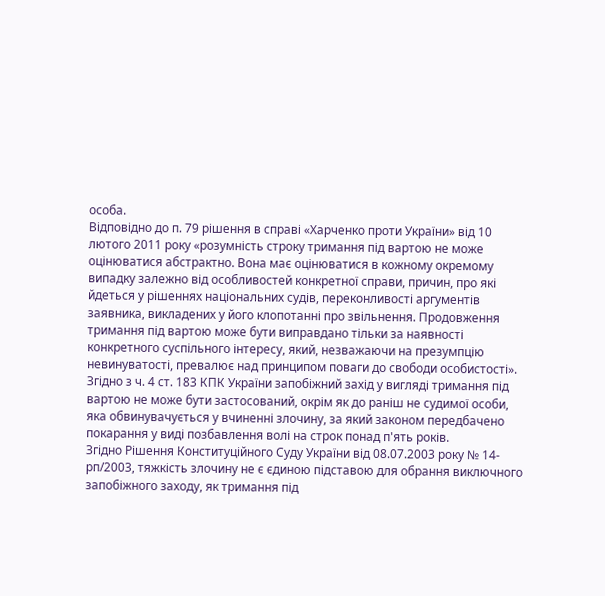особа.
Відповідно до п. 79 рішення в справі «Харченко проти України» від 10 лютого 2011 року «розумність строку тримання під вартою не може оцінюватися абстрактно. Вона має оцінюватися в кожному окремому випадку залежно від особливостей конкретної справи, причин, про які йдеться у рішеннях національних судів, переконливості аргументів заявника, викладених у його клопотанні про звільнення. Продовження тримання під вартою може бути виправдано тільки за наявності конкретного суспільного інтересу, який, незважаючи на презумпцію невинуватості, превалює над принципом поваги до свободи особистості».
Згідно з ч. 4 ст. 183 КПК України запобіжний захід у вигляді тримання під вартою не може бути застосований, окрім як до раніш не судимої особи, яка обвинувачується у вчиненні злочину, за який законом передбачено покарання у виді позбавлення волі на строк понад п'ять років.
Згідно Рішення Конституційного Суду України від 08.07.2003 року № 14-рп/2003, тяжкість злочину не є єдиною підставою для обрання виключного запобіжного заходу, як тримання під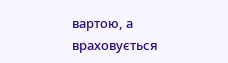вартою, а враховується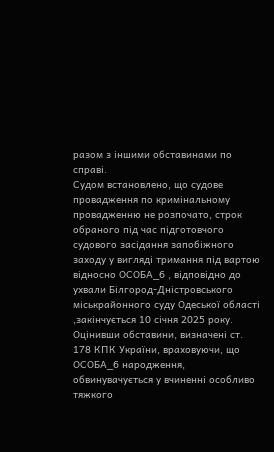разом з іншими обставинами по справі.
Судом встановлено, що судове провадження по кримінальному провадженню не розпочато, строк обраного під час підготовчого судового засідання запобіжного заходу у вигляді тримання під вартою відносно ОСОБА_6 , відповідно до ухвали Білгород-Дністровського міськрайонного суду Одеської області ,закінчується 10 січня 2025 року.
Оцінивши обставини, визначені ст. 178 КПК України, враховуючи, що ОСОБА_6 народження, обвинувачується у вчиненні особливо тяжкого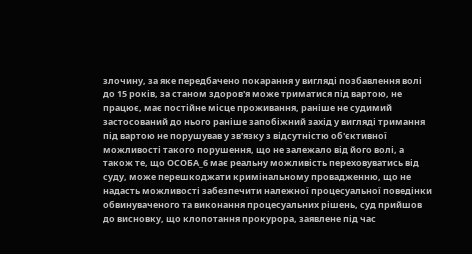злочину, за яке передбачено покарання у вигляді позбавлення волі до 15 років, за станом здоров'я може триматися під вартою, не працює, має постійне місце проживання, раніше не судимий застосований до нього раніше запобіжний захід у вигляді тримання під вартою не порушував у зв'язку з відсутністю об'єктивної можливості такого порушення, що не залежало від його волі, а також те, що ОСОБА_6 має реальну можливість переховуватись від суду, може перешкоджати кримінальному провадженню, що не надасть можливості забезпечити належної процесуальної поведінки обвинуваченого та виконання процесуальних рішень, суд прийшов до висновку, що клопотання прокурора, заявлене під час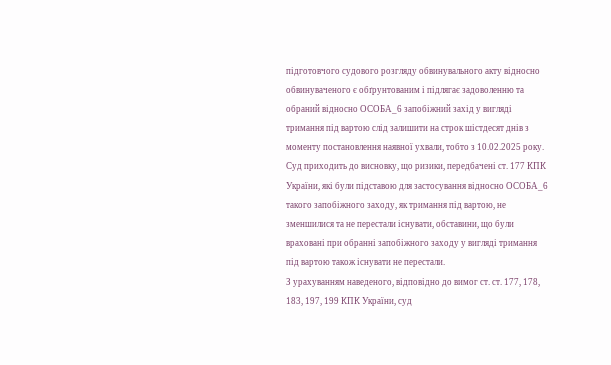підготовчого судового розгляду обвинувального акту відносно обвинуваченого є обґрунтованим і підлягає задоволенню та обраний відносно ОСОБА_6 запобіжний захід у вигляді тримання під вартою слід залишити на строк шістдесят днів з моменту постановлення наявної ухвали, тобто з 10.02.2025 року.
Суд приходить до висновку, що ризики, передбачені ст. 177 КПК України, які були підставою для застосування відносно ОСОБА_6 такого запобіжного заходу, як тримання під вартою, не зменшилися та не перестали існувати, обставини, що були враховані при обранні запобіжного заходу у вигляді тримання під вартою також існувати не перестали.
З урахуванням наведеного, відповідно до вимог ст. ст. 177, 178, 183, 197, 199 КПК України, суд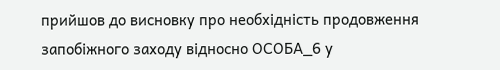прийшов до висновку про необхідність продовження запобіжного заходу відносно ОСОБА_6 у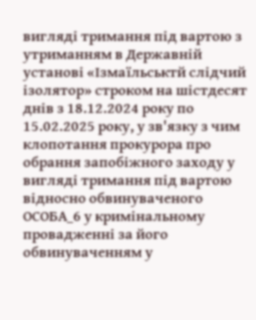вигляді тримання під вартою з утриманням в Державній установі «Ізмаїльськтй слідчий ізолятор» строком на шістдесят днів з 18.12.2024 року по 15.02.2025 року, у зв'язку з чим клопотання прокурора про обрання запобіжного заходу у вигляді тримання під вартою відносно обвинуваченого ОСОБА_6 у кримінальному провадженні за його обвинуваченням у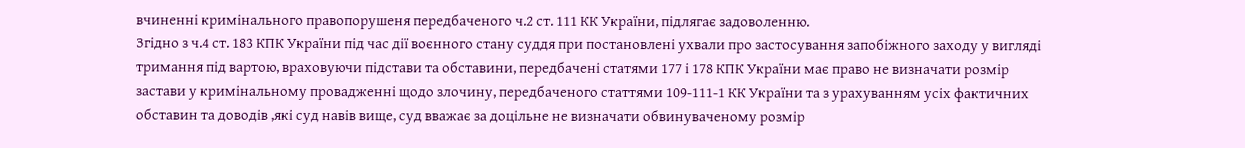вчиненні кримінального правопорушеня передбаченого ч.2 ст. 111 КК України, підлягає задоволенню.
Згідно з ч.4 ст. 183 КПК України під час дії воєнного стану суддя при постановлені ухвали про застосування запобіжного заходу у вигляді тримання під вартою, враховуючи підстави та обставини, передбачені статями 177 і 178 КПК України має право не визначати розмір застави у кримінальному провадженні щодо злочину, передбаченого статтями 109-111-1 КК України та з урахуванням усіх фактичних обставин та доводів ,які суд навів вище, суд вважає за доцільне не визначати обвинуваченому розмір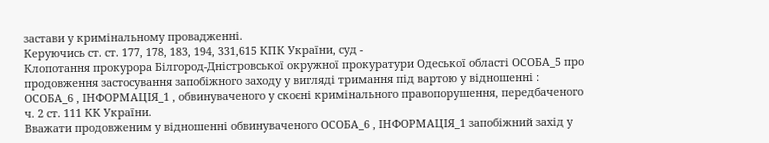застави у кримінальному провадженні.
Керуючись ст. ст. 177, 178, 183, 194, 331,615 КПК України, суд -
Клопотання прокурора Білгород-Дністровської окружної прокуратури Одеської області ОСОБА_5 про продовження застосування запобіжного заходу у вигляді тримання під вартою у відношенні : ОСОБА_6 , ІНФОРМАЦІЯ_1 , обвинуваченого у скоєні кримінального правопорушення, передбаченого ч. 2 ст. 111 КК України.
Вважати продовженим у відношенні обвинуваченого ОСОБА_6 , ІНФОРМАЦІЯ_1 запобіжний захід у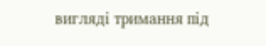вигляді тримання під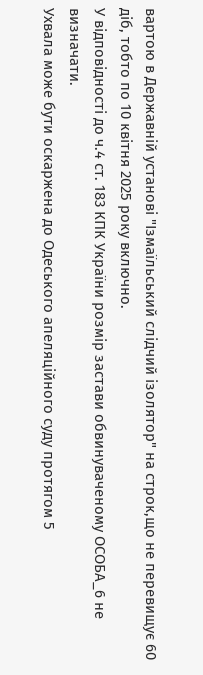вартою в Державній установі "Ізмаїльський слідчий ізолятор" на строк,що не перевищує 60 діб, тобто по 10 квітня 2025 року включно.
У відповідності до ч.4 ст. 183 КПК України розмір застави обвинуваченому ОСОБА_6 не визначати.
Ухвала може бути оскаржена до Одеського апеляційного суду протягом 5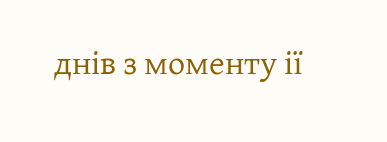днів з моменту ії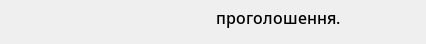проголошення.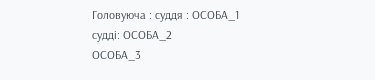Головуюча : суддя : ОСОБА_1
судді: ОСОБА_2
ОСОБА_3